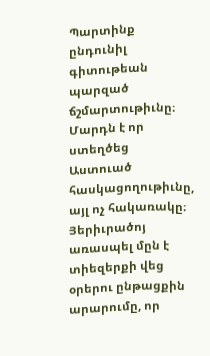Պարտինք ընդունիլ գիտութեան պարզած ճշմարտութիւնը։ Մարդն է որ ստեղծեց Աստուած հասկացողութիւնը, այլ ոչ հակառակը։
Յերիւրածոյ առասպել մըն է տիեզերքի վեց օրերու ընթացքին արարումը, որ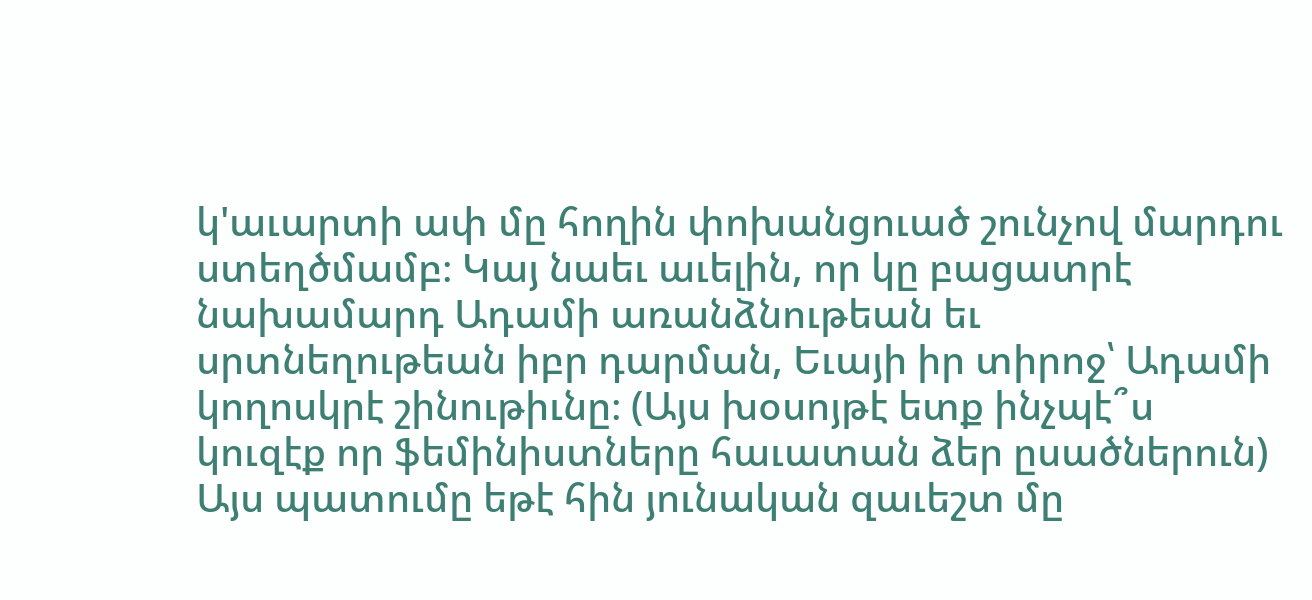կ'աւարտի ափ մը հողին փոխանցուած շունչով մարդու ստեղծմամբ։ Կայ նաեւ աւելին, որ կը բացատրէ նախամարդ Ադամի առանձնութեան եւ սրտնեղութեան իբր դարման, Եւայի իր տիրոջ՝ Ադամի կողոսկրէ շինութիւնը։ (Այս խօսոյթէ ետք ինչպէ՞ս կուզէք որ ֆեմինիստները հաւատան ձեր ըսածներուն)
Այս պատումը եթէ հին յունական զաւեշտ մը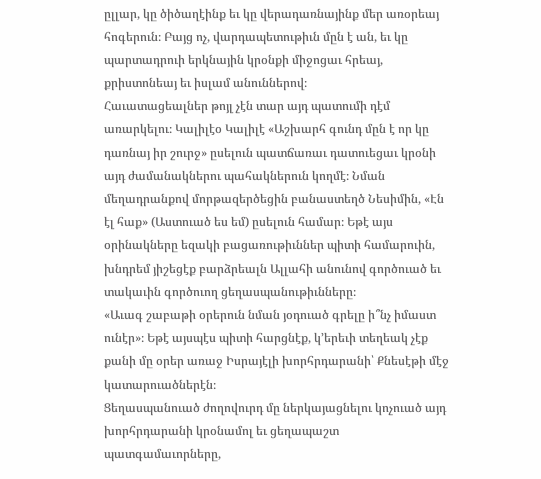ըլլար, կը ծիծաղէինք եւ կը վերադառնայինք մեր առօրեայ հոգերուն։ Բայց ոչ, վարդապետութիւն մըն է ան, եւ կը պարտադրուի երկնային կրօնքի միջոցաւ հրեայ, քրիստոնեայ եւ իսլամ անուններով։
Հաւատացեալներ թոյլ չէն տար այդ պատումի դէմ առարկելու։ Կալիլէօ Կալիլէ «Աշխարհ գունդ մըն է որ կը դառնայ իր շուրջ» ըսելուն պատճառաւ դատուեցաւ կրօնի այդ ժամանակներու պահակներուն կողմէ։ Նման մեղադրանքով մորթազերծեցին բանաստեղծ Նեսիմին, «Էն էլ հաք» (Աստուած ես եմ) ըսելուն համար։ Եթէ այս օրինակները եզակի բացառութիւններ պիտի համարուին, խնդրեմ յիշեցէք բարձրեալն Ալլահի անունով գործուած եւ տակաւին գործուող ցեղասպանութիւնները։
«Աւագ շաբաթի օրերուն նման յօդուած գրելը ի՞նչ իմաստ ունէր»։ Եթէ այսպէս պիտի հարցնէք, կ՚երեւի տեղեակ չէք քանի մը օրեր առաջ Իսրայէլի խորհրդարանի՝ Քնեսէթի մէջ կատարուածներէն։
Ցեղասպանուած ժողովուրդ մը ներկայացնելու կոչուած այդ խորհրդարանի կրօնամոլ եւ ցեղապաշտ պատգամաւորները,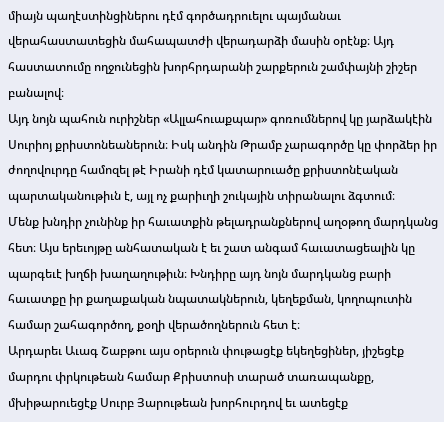միայն պաղէստինցիներու դէմ գործադրուելու պայմանաւ վերահաստատեցին մահապատժի վերադարձի մասին օրէնք։ Այդ հաստատումը ողջունեցին խորհրդարանի շարքերուն շամփայնի շիշեր բանալով։
Այդ նոյն պահուն ուրիշներ «Ալլահուաքպար» գոռումներով կը յարձակէին Սուրիոյ քրիստոնեաներուն։ Իսկ անդին Թրամբ չարագործը կը փորձեր իր ժողովուրդը համոզել թէ Իրանի դէմ կատարուածը քրիստոնէական պարտականութիւն է, այլ ոչ քարիւղի շուկային տիրանալու ձգտում։
Մենք խնդիր չունինք իր հաւատքին թելադրանքներով աղօթող մարդկանց հետ։ Այս երեւոյթը անհատական է եւ շատ անգամ հաւատացեալին կը պարգեւէ խղճի խաղաղութիւն։ Խնդիրը այդ նոյն մարդկանց բարի հաւատքը իր քաղաքական նպատակներուն, կեղեքման, կողոպուտին համար շահագործող, քօղի վերածողներուն հետ է։
Արդարեւ Աւագ Շաբթու այս օրերուն փութացէք եկեղեցիներ, յիշեցէք մարդու փրկութեան համար Քրիստոսի տարած տառապանքը, մխիթարուեցէք Սուրբ Յարութեան խորհուրդով եւ ատեցէք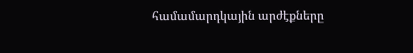համամարդկային արժէքները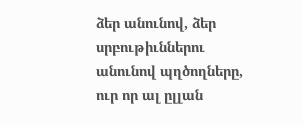ձեր անունով, ձեր սրբութիւններու անունով պղծողները, ուր որ ալ ըլլան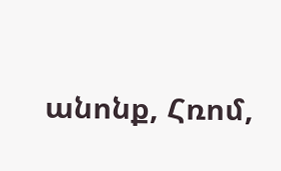անոնք, Հռոմ,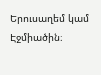Երուսաղեմ կամ Էջմիածին։